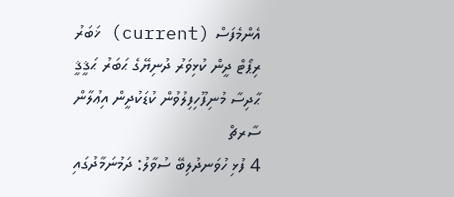އެންމެފަސް (current) ޚަބަރު ރިޕޯޓް ދީން ކުޅިވަރު ދުނިޔޭގެ ޙަބަރު ޙަޤީޤީ ޙާދިސާ މުނިފޫހިފިލުވުން ކުޑަކުދީން އިޢުލާން ސާރޗް
4 ފުޅި ހުވަނދުލިބޭ ސުވާލު: ދަމުނަމާދުގައި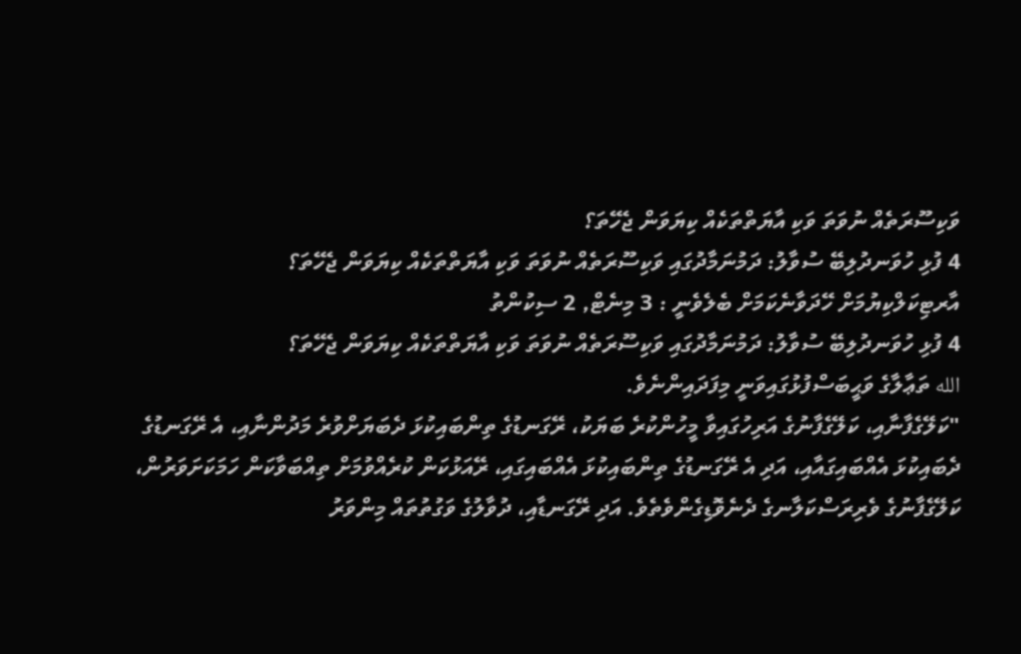ވަކިސޫރަތެއް ނުވަތަ ވަކި އާޔަތްތަކެއް ކިޔަވަން ޖެހޭތަ؟
4 ފުޅި ހުވަނދުލިބޭ ސުވާލު: ދަމުނަމާދުގައި ވަކިސޫރަތެއް ނުވަތަ ވަކި އާޔަތްތަކެއް ކިޔަވަން ޖެހޭތަ؟
އާރޓިކަލްކިޔުމަށް ހޭދަވާނެކަމަށް ބެލެވެނީ : 3 މިނެޓް, 2 ސިކުންތު
4 ފުޅި ހުވަނދުލިބޭ ސުވާލު: ދަމުނަމާދުގައި ވަކިސޫރަތެއް ނުވަތަ ވަކި އާޔަތްތަކެއް ކިޔަވަން ޖެހޭތަ؟
الله ތަޢާލާގެ ވަޙީބަސްފުޅުގައިވަނީ މިފަދައިންނެވެ.
"ކަލޭގެފާނާއި، ކަލޭގެފާނުގެ އަރިހުގައިވާ މީހުންކުރެ ބަޔަކު، ރޭގަނޑުގެ ތިންބައިކުޅަ ދެބަޔަށްވުރެ މަދުންނާއި، އެ ރޭގަނޑުގެ ދެބައިކުޅަ އެއްބައިގައާއި، އަދި އެ ރޭގަނޑުގެ ތިންބައިކުޅަ އެއްބައިގައި، ރޭއަޅުކަން ކުރެއްވުމަށް ތިއްބަވާކަން ހަމަކަށަވަރުން، ކަލޭގެފާނުގެ ވެރިރަސްކަލާނގެ ދެނެވޮޑިގެންވެތެވެ. އަދި ރޭގަނޑާއި، ދުވާލުގެ ވަގުތުތައް މިންވަރު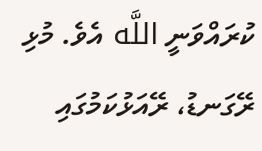ކުރައްވަނީ اللَّه އެވެ. މުޅި ރޭގަނޑު، ރޭއަޅުކަމުގައި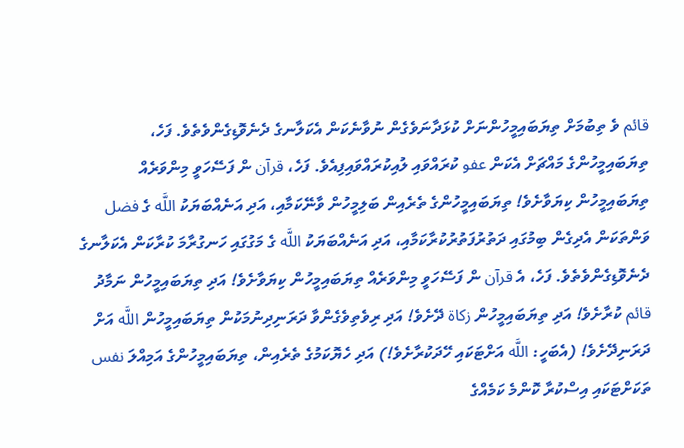قائم ވެ ތިބުމަށް ތިޔަބައިމީހުންނަށް ކުޅަދާނަވެގެން ނުވާނެކަން އެކަލާނގެ ދެނެވޮޑިގެންވެތެވެ. ފަހެ، ތިޔަބައިމީހުންގެ މައްޗަށް އެކަން عفو ކުރައްވައި ލުއިކުރައްވައިފިއެވެ. ފަހެ، قرآن ން ފަސޭހަވީ މިންވަރެއް ތިޔަބައިމީހުން ކިޔަވާށެވެ! ތިޔަބައިމީހުންގެ ތެރެއިން ބަލިމީހުން ވާނޭކަމާއި، އަދި އަނެއްބަޔަކު اللَّه ގެ فضل ވަންތަކަން އެދިގެން ބިމުގައި ދަތުރުފަތުރުކުރާކަމާއި، އަދި އަނެއްބަޔަކު اللَّه ގެ މަގުގައި ހަނގުރާމަ ކުރާކަން އެކަލާނގެ ދެނެވޮޑިގެންވެތެވެ. ފަހެ، އެ قرآن ން ފަސޭހަވީ މިންވަރެއް ތިޔަބައިމީހުން ކިޔަވާށެވެ! އަދި ތިޔަބައިމީހުން ނަމާދު قائم ކުރާށެވެ! އަދި ތިޔަބައިމީހުން زكاة ދޭށެވެ! އަދި ރިވެތިވެގެންވާ ދަރަނިދިނުމަކުން ތިޔަބައިމީހުން اللَّه އަށް ދަރަނިދޭށެވެ! (އެބަހީ: اللَّه އަށްޓަކައި ހޭދަކުރާށެވެ!) އަދި ހެޔޮކަމުގެ ތެރެއިން، ތިޔަބައިމީހުންގެ އަމިއްލަ نفس ތަކަށްޓަކައި އިސްކުރާ ކޮންމެ ކަމެއްގެ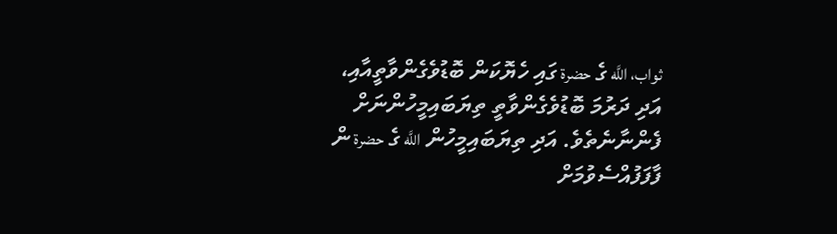ثواب، اللَّه ގެ حضرة ގައި ހެޔޮކަން ބޮޑުވެގެންވާތީއާއި، އަދި ދަރުމަ ބޮޑުވެގެންވާތީ ތިޔަބައިމީހުންނަށް ފެންނާނެތެވެ. އަދި ތިޔަބައިމީހުން اللَّه ގެ حضرة ން ފާފަފުއްސެވުމަށް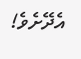އެދޭށެވެ!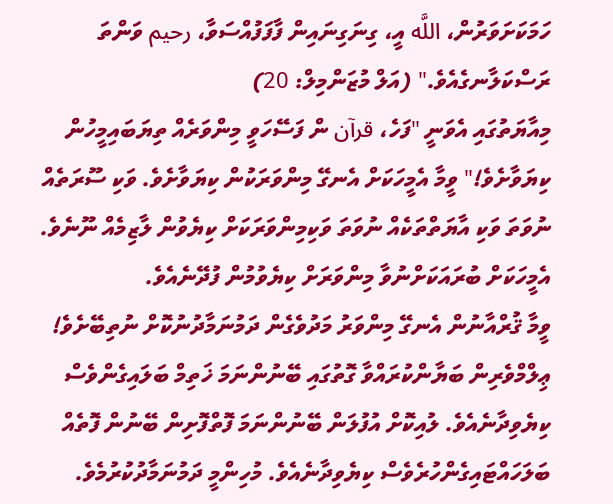ހަމަކަށަވަރުން، اللَّه އީ، ގިނަގިނައިން ފާފަފުއްސަވާ، رحيم ވަންތަ ރަސްކަލާނގެއެވެ." (އަލް މުޒަންމިލް: 20)
މިއާޔަތުގައި އެވަނީ "ފަހެ، قرآن ން ފަސޭހަވީ މިންވަރެއް ތިޔަބައިމީހުން ކިޔަވާށެވެ!" ވީމާ އެމީހަކަށް އެނގޭ މިންވަރަކުން ކިޔަވާށެވެ. ވަކި ސޫރަތެއް ނުވަތަ ވަކި އާޔަތްތަކެއް ނުވަތަ ވަކިމިންވަރަކަށް ކިޔެވުން ލާޒިމެއް ނޫނެވެ. އެމީހަކަށް ބުރައަކަށްނުވާ މިންވަރަށް ކިޔެވުމުން ފުދޭނެއެވެ.
ވީމާ ޤުރްއާނުން އެނގޭ މިންވަރު މަދުވެގެން ދަމުނަމާދުނުކޮށް ނުތިބޭށެވެ! ޢިލްމްވެރިން ބަޔާންކުރައްވާ ގޮތުގައި ބޭނުންނަމަ ޚަތިމް ބަލައިގެންވެސް ކިޔެވިދާނެއެވެ. ލުއިކޮށް އުފުލަން ބޭނުންނަމަ ފޮތްފޮށިން ބޭނުން ފޮތެއް ބަލަހައްޓައިގެންހުރެވެސް ކިޔެވިދާނެއެވެ. މުހިންމީ ދަމުނަމާދުކުރުމެވެ.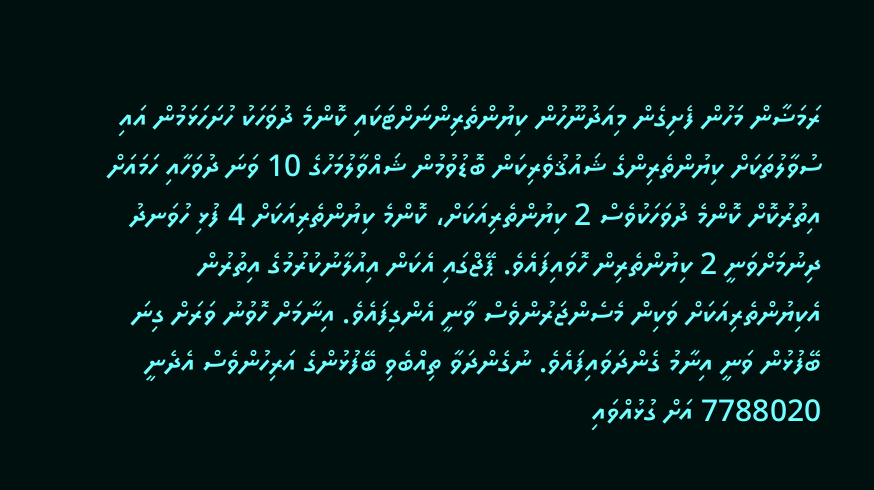ރަމަޟާން މަހުން ފެށިގެން މިއަދުނޫހުން ކިޔުންތެރިންނަށްޓަކައި ކޮންމެ ދުވަހަކު ހުށަހަޅަމުން އައި ސުވާލުތަކަށް ކިޔުންތެރިންގެ ޝައުޤުވެރިކަން ބޮޑުވުމުން ޝައްވާލުމަހުގެ 10 ވަނަ ދުވަހާއި ހަމައަށް އިތުރުކޮށް ކޮންމެ ދުވަހަކުވެސް 2 ކިޔުންތެރިއަކަށް، ކޮންމެ ކިޔުންތެރިއަކަށް 4 ފުޅި ހުވަނދު ދިނުމަށްވަނީ 2 ކިޔުންތެރިން ހޮވައިފައެވެ. ޕޭޖްގައި އެކަން އިއުލާނުކުރުމުގެ އިތުރުން އެކިޔުންތެރިއަކަށް ވަކިން މެސެންޖަރުންވެސް ވާނީ އެންގިފައެވެ. އިނާމަށް ހޮވުނު ވަރަށް ގިނަ ބޭފުޅުން ވަނީ އިނާމު ގެންދަވައިފައެވެ. ނުގެންދަވާ ތިއްބެވި ބޭފުޅުންގެ އަރިހުންވެސް އެދެނީ 7788020 އަށް ގުޅުއްވައި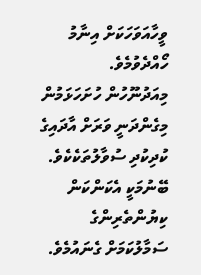ވީހާއަވަހަކަށް އިނާމު ހޯއްދެވުމެވެ.
މިއަދުނޫހުން ހުށަހަޅަމުން މިގެންދަނީ ވަރަށް އާދައިގެ ކުދިކުދި ސުވާލުތަކެކެވެ. ބޭނުމަކީ އެކަންކަން ކިޔުންތެރިންގެ ސަމާލުކަމަށް ގެނައުމެވެ.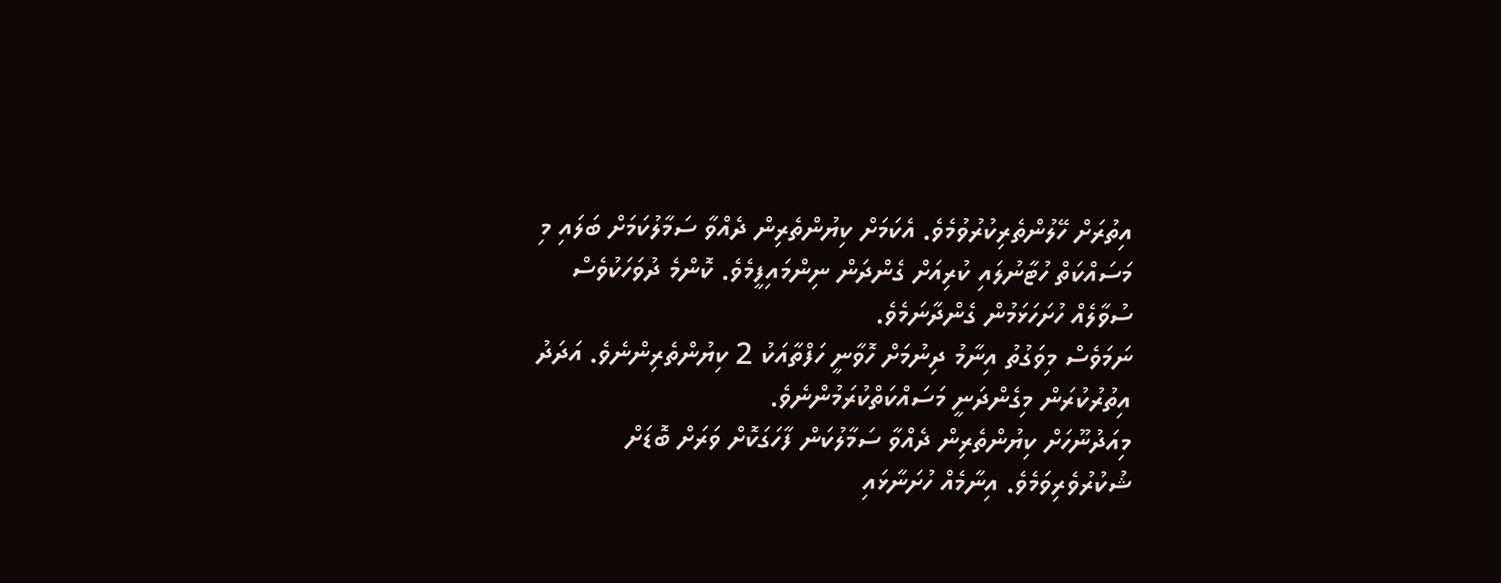އިތުރަށް ހޭލުންތެރިކުރުވުމެވެ. އެކަމަށް ކިޔުންތެރިން ދެއްވާ ސަމާލުކަމަށް ބަލައި މި މަސައްކަތް ހުޓާނުލައި ކުރިއަށް ގެންދަން ނިންމައިފީމެވެ. ކޮންމެ ދުވަހަކުވެސް ސުވާލެއް ހުށަހަޅަމުން ގެންދާނަމެވެ.
ނަމަވެސް މިވަގުތު އިނާމު ދިނުމަށް ހޮވާނީ ހަފްތާއަކު 2 ކިޔުންތެރިންނެވެ. އަދަދު އިތުރުކުރަން މިގެންދަނީ މަސައްކަތްކުރަމުންނެވެ.
މިއަދުނޫހަށް ކިޔުންތެރިން ދެއްވާ ސަމާލުކަން ފާހަގަކޮށް ވަރަށް ބޮޑަށް ޝުކުރުވެރިވަމެވެ. އިނާމެއް ހުށަނާޅައި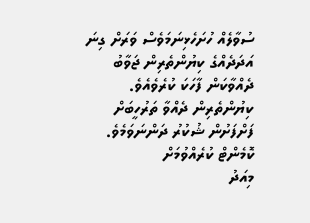ސުވާލެއް ހުށަހެޅިނަމަވެސް ވަރަށް ގިނަ އަދަދެއްގެ ކިޔުންތެރިން ޖަވާބު ދެއްވާކަން ފާހަކަ ކުރެވެއެވެ. ކިޔުންތެރިން ދެއްވާ ތަރުހީބަށް ފަށްފަށުން ޝުކުރު ދަންނަވަމެވެ.
ކޮމެންޓް ކުރެއްވުމަށް
މިއަދު